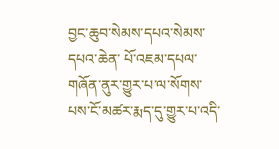བྱང་ཆུབ་སེམས་དཔའ་སེམས་དཔའ་ཆེན་ པོ་འཇམ་དཔལ་གཞོན་ནུར་གྱུར་པ་ལ་སོགས་པས་ངོ་མཚར་རྨད་དུ་གྱུར་པ་འདི་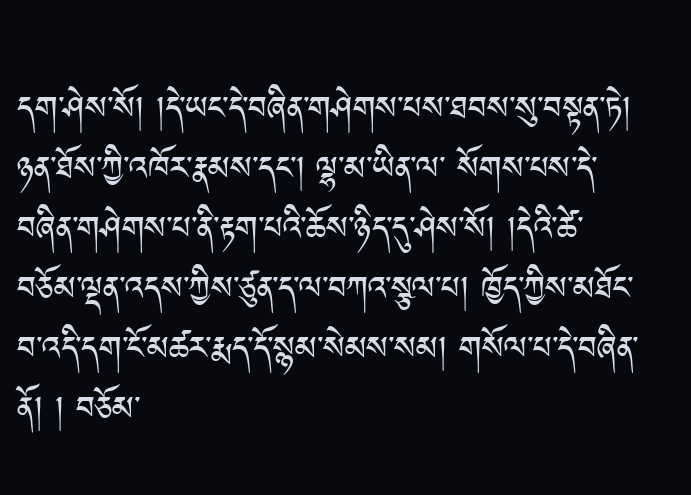དག་ཤེས་སོ། །དེ་ཡང་དེ་བཞིན་གཤེགས་པས་ཐབས་སུ་བསྟན་ཏེ། ཉན་ཐོས་ཀྱི་འཁོར་རྣམས་དང་། ལྷ་མ་ཡིན་ལ་ སོགས་པས་དེ་བཞིན་གཤེགས་པ་ནི་རྟག་པའི་ཆོས་ཉིད་དུ་ཤེས་སོ། །དེའི་ཚེ་བཅོམ་ལྡན་འདས་ཀྱིས་ཙུན་ད་ལ་བཀའ་སྩལ་པ། ཁྱོད་ཀྱིས་མཐོང་བ་འདི་དག་ངོ་མཚར་རྨད་དོ་སྙམ་སེམས་སམ། གསོལ་པ་དེ་བཞིན་ནོ། ། བཅོམ་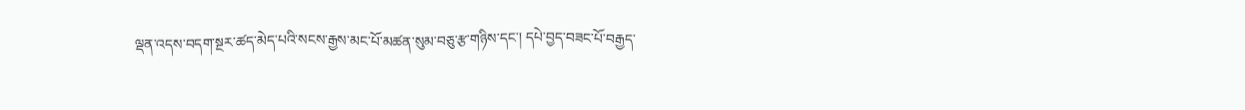ལྡན་འདས་བདག་སྔར་ཚད་མེད་པའི་སངས་རྒྱས་མང་པོ་མཚན་སུམ་བཅུ་རྩ་གཉིས་དང་། དཔེ་བྱད་བཟང་པོ་བརྒྱད་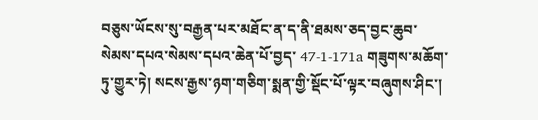བཅུས་ཡོངས་སུ་བརྒྱན་པར་མཐོང་ན་ད་ནི་ཐམས་ཅད་བྱང་ཆུབ་སེམས་དཔའ་སེམས་དཔའ་ཆེན་པོ་བྱད་ 47-1-171a གཟུགས་མཆོག་ཏུ་གྱུར་ཏེ། སངས་རྒྱས་ཉག་གཅིག་སྨན་གྱི་སྡོང་པོ་ལྟར་བཞུགས་ཤིང་།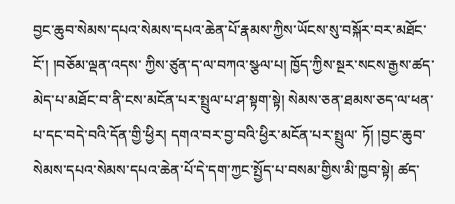བྱང་ཆུབ་སེམས་དཔའ་སེམས་དཔའ་ཆེན་པོ་རྣམས་ཀྱིས་ཡོངས་སུ་བསྐོར་བར་མཐོང་ངོ་། །བཅོམ་ལྡན་འདས་ ཀྱིས་ཙུན་ད་ལ་བཀའ་སྩལ་པ། ཁྱོད་ཀྱིས་སྔར་སངས་རྒྱས་ཚད་མེད་པ་མཐོང་བ་ནི་ངས་མངོན་པར་སྤྲུལ་པ་ཤ་སྟག་སྟེ། སེམས་ཅན་ཐམས་ཅད་ལ་ཕན་པ་དང་བདེ་བའི་དོན་གྱི་ཕྱིར། དགའ་བར་བྱ་བའི་ཕྱིར་མངོན་པར་སྤྲུལ་ ཏོ། །བྱང་ཆུབ་སེམས་དཔའ་སེམས་དཔའ་ཆེན་པོ་དེ་དག་ཀྱང་སྤྱོད་པ་བསམ་གྱིས་མི་ཁྱབ་སྟེ། ཚད་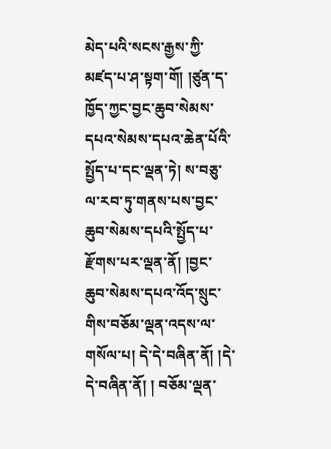མེད་པའི་སངས་རྒྱས་ཀྱི་མཛད་པ་ཤ་སྟག་གོ། །ཙུན་ད་ཁྱོད་ཀྱང་བྱང་ཆུབ་སེམས་དཔའ་སེམས་དཔའ་ཆེན་པོའི་ སྤྱོད་པ་དང་ལྡན་ཏེ། ས་བཅུ་ལ་རབ་ཏུ་གནས་པས་བྱང་ཆུབ་སེམས་དཔའི་སྤྱོད་པ་རྫོགས་པར་ལྡན་ནོ། །བྱང་ཆུབ་སེམས་དཔའ་འོད་སྲུང་གིས་བཅོམ་ལྡན་འདས་ལ་གསོལ་པ། དེ་དེ་བཞིན་ནོ། །དེ་དེ་བཞིན་ནོ། ། བཅོམ་ལྡན་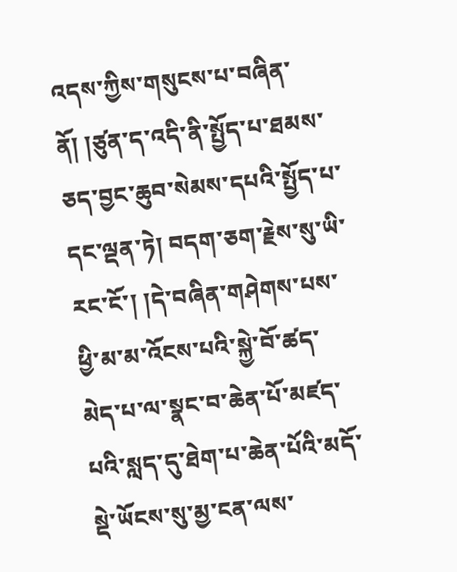འདས་ཀྱིས་གསུངས་པ་བཞིན་ནོ། །ཙུན་ད་འདི་ནི་སྤྱོད་པ་ཐམས་ཅད་བྱང་ཆུབ་སེམས་དཔའི་སྤྱོད་པ་དང་ལྡན་ཏེ། བདག་ཅག་རྗེས་སུ་ཡི་རང་ངོ་། །དེ་བཞིན་གཤེགས་པས་ཕྱི་མ་མ་འོངས་པའི་སྐྱེ་བོ་ཚད་ མེད་པ་ལ་སྣང་བ་ཆེན་པོ་མཛད་པའི་སླད་དུ་ཐེག་པ་ཆེན་པོའི་མདོ་སྡེ་ཡོངས་སུ་མྱ་ངན་ལས་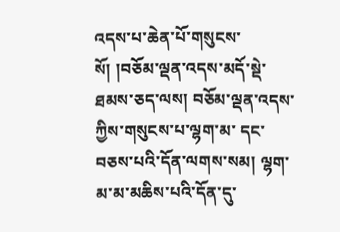འདས་པ་ཆེན་པོ་གསུངས་སོ། །བཅོམ་ལྡན་འདས་མདོ་སྡེ་ཐམས་ཅད་ལས། བཅོམ་ལྡན་འདས་ཀྱིས་གསུངས་པ་ལྷག་མ་ དང་བཅས་པའི་དོན་ལགས་སམ། ལྷག་མ་མ་མཆིས་པའི་དོན་དུ་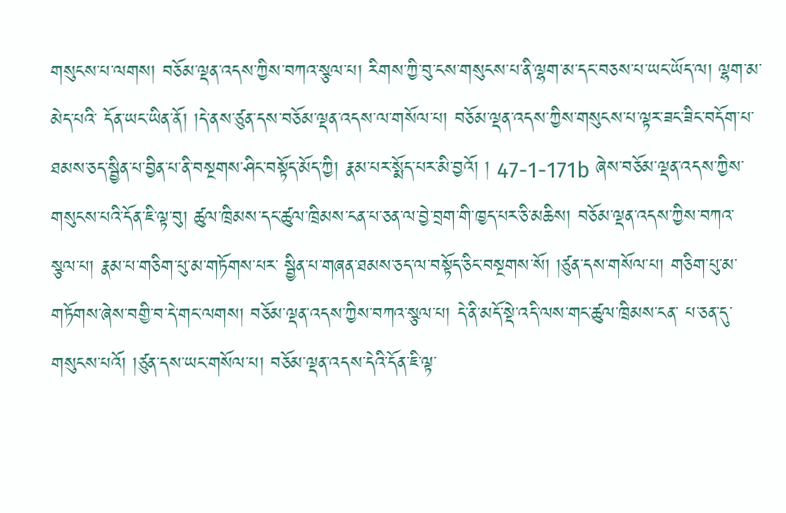གསུངས་པ་ལགས། བཅོམ་ལྡན་འདས་ཀྱིས་བཀའ་སྩལ་པ། རིགས་ཀྱི་བུ་ངས་གསུངས་པ་ནི་ལྷག་མ་དང་བཅས་པ་ཡང་ཡོད་ལ། ལྷག་མ་མེད་པའི་ དོན་ཡང་ཡིན་ནོ། །དེ་ནས་ཙུན་དས་བཅོམ་ལྡན་འདས་ལ་གསོལ་པ། བཅོམ་ལྡན་འདས་ཀྱིས་གསུངས་པ་ལྟར་ཟང་ཟིང་བདོག་པ་ཐམས་ཅད་སྦྱིན་པ་བྱིན་པ་ནི་བསྔགས་ཤིང་བསྟོད་མོད་ཀྱི། རྣམ་པར་སྨོད་པར་མི་བྱའོ། ། 47-1-171b ཞེས་བཅོམ་ལྡན་འདས་ཀྱིས་གསུངས་པའི་དོན་ཇི་ལྟ་བུ། ཚུལ་ཁྲིམས་དང་ཚུལ་ཁྲིམས་ངན་པ་ཅན་ལ་བྱེ་བྲག་གི་ཁྱད་པར་ཅི་མཆིས། བཅོམ་ལྡན་འདས་ཀྱིས་བཀའ་སྩལ་པ། རྣམ་པ་གཅིག་པུ་མ་གཏོགས་པར་ སྦྱིན་པ་གཞན་ཐམས་ཅད་ལ་བསྟོད་ཅིང་བསྔགས་སོ། །ཙུན་དས་གསོལ་པ། གཅིག་པུ་མ་གཏོགས་ཞེས་བགྱི་བ་དེ་གང་ལགས། བཅོམ་ལྡན་འདས་ཀྱིས་བཀའ་སྩལ་པ། དེ་ནི་མདོ་སྡེ་འདི་ལས་གང་ཚུལ་ཁྲིམས་ངན་ པ་ཅན་དུ་གསུངས་པའོ། །ཙུན་དས་ཡང་གསོལ་པ། བཅོམ་ལྡན་འདས་དེའི་དོན་ཇི་ལྟ་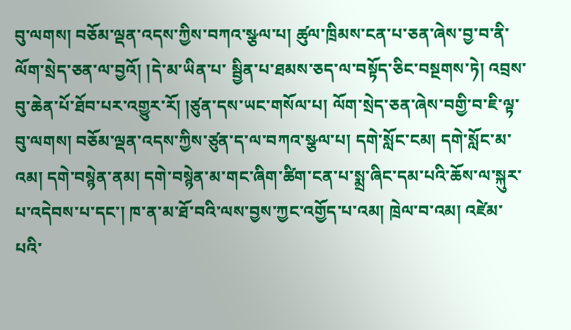བུ་ལགས། བཅོམ་ལྡན་འདས་ཀྱིས་བཀའ་སྩལ་པ། ཚུལ་ཁྲིམས་ངན་པ་ཅན་ཞེས་བྱ་བ་ནི་ལོག་སྲེད་ཅན་ལ་བྱའོ། །དེ་མ་ཡིན་པ་ སྦྱིན་པ་ཐམས་ཅད་ལ་བསྟོད་ཅིང་བསྔགས་ཏེ། འབྲས་བུ་ཆེན་པོ་ཐོབ་པར་འགྱུར་རོ། །ཙུན་དས་ཡང་གསོལ་པ། ལོག་སྲེད་ཅན་ཞེས་བགྱི་བ་ཇི་ལྟ་བུ་ལགས། བཅོམ་ལྡན་འདས་ཀྱིས་ཙུན་ད་ལ་བཀའ་སྩལ་པ། དགེ་སློང་ངམ། དགེ་སློང་མ་འམ། དགེ་བསྙེན་ནམ། དགེ་བསྙེན་མ་གང་ཞིག་ཚིག་ངན་པ་སྨྲ་ཞིང་དམ་པའི་ཆོས་ལ་སྐུར་པ་འདེབས་པ་དང་། ཁ་ན་མ་ཐོ་བའི་ལས་བྱས་ཀྱང་འགྱོད་པ་འམ། ཁྲེལ་བ་འམ། འཛེམ་པའི་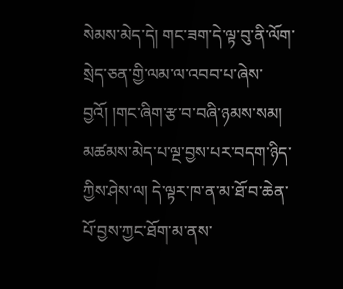སེམས་མེད་དེ། གང་ཟག་དེ་ལྟ་བུ་ནི་ལོག་སྲེད་ཅན་གྱི་ལམ་ལ་འབབ་པ་ཞེས་བྱའོ། །གང་ཞིག་རྩ་བ་བཞི་ཉམས་སམ། མཚམས་མེད་པ་ལྔ་བྱས་པར་བདག་ཉིད་ཀྱིས་ཤེས་ལ། དེ་ལྟར་ཁ་ན་མ་ཐོ་བ་ཆེན་ པོ་བྱས་ཀྱང་ཐོག་མ་ནས་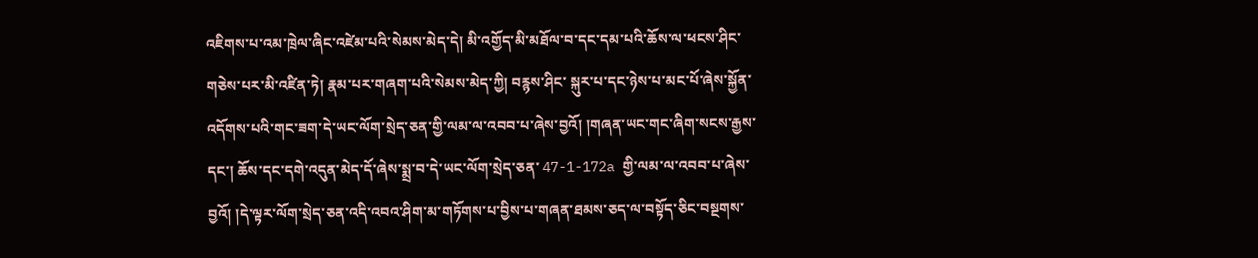འཇིགས་པ་འམ་ཁྲེལ་ཞིང་འཛེམ་པའི་སེམས་མེད་དེ། མི་འགྱོད་མི་མཐོལ་བ་དང་དམ་པའི་ཆོས་ལ་ཕངས་ཤིང་གཅེས་པར་མི་འཛིན་ཏེ། རྣམ་པར་གཞག་པའི་སེམས་མེད་ཀྱི། བརྙས་ཤིང་ སྐུར་པ་དང་ཉེས་པ་མང་པོ་ཞེས་སྐྱོན་འདོགས་པའི་གང་ཟག་དེ་ཡང་ལོག་སྲེད་ཅན་གྱི་ལམ་ལ་འབབ་པ་ཞེས་བྱའོ། །གཞན་ཡང་གང་ཞིག་སངས་རྒྱས་དང་། ཆོས་དང་དགེ་འདུན་མེད་དོ་ཞེས་སྨྲ་བ་དེ་ཡང་ལོག་སྲེད་ཅན་ 47-1-172a གྱི་ལམ་ལ་འབབ་པ་ཞེས་བྱའོ། །དེ་ལྟར་ལོག་སྲེད་ཅན་འདི་འབའ་ཤིག་མ་གཏོགས་པ་བྱིས་པ་གཞན་ཐམས་ཅད་ལ་བསྟོད་ཅིང་བསྔགས་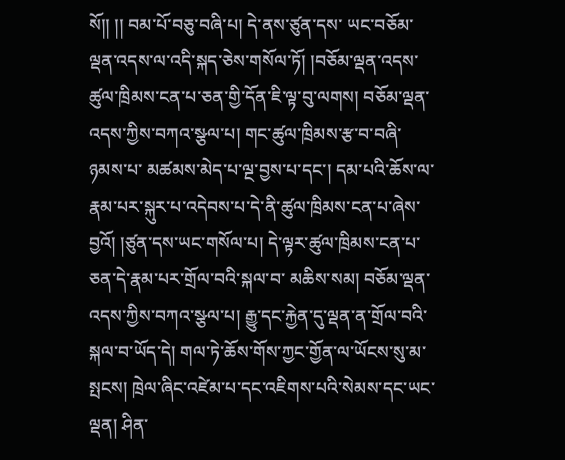སོ།། །། བམ་པོ་བཅུ་བཞི་པ། དེ་ནས་ཙུན་དས་ ཡང་བཅོམ་ལྡན་འདས་ལ་འདི་སྐད་ཅེས་གསོལ་ཏོ། །བཅོམ་ལྡན་འདས་ཚུལ་ཁྲིམས་ངན་པ་ཅན་གྱི་དོན་ཇི་ལྟ་བུ་ལགས། བཅོམ་ལྡན་འདས་ཀྱིས་བཀའ་སྩལ་པ། གང་ཚུལ་ཁྲིམས་རྩ་བ་བཞི་ཉམས་པ་ མཚམས་མེད་པ་ལྔ་བྱས་པ་དང་། དམ་པའི་ཆོས་ལ་རྣམ་པར་སྐུར་པ་འདེབས་པ་དེ་ནི་ཚུལ་ཁྲིམས་ངན་པ་ཞེས་བྱའོ། །ཙུན་དས་ཡང་གསོལ་པ། དེ་ལྟར་ཚུལ་ཁྲིམས་ངན་པ་ཅན་དེ་རྣམ་པར་གྲོལ་བའི་སྐལ་བ་ མཆིས་སམ། བཅོམ་ལྡན་འདས་ཀྱིས་བཀའ་སྩལ་པ། རྒྱུ་དང་རྐྱེན་དུ་ལྡན་ན་གྲོལ་བའི་སྐལ་བ་ཡོད་དེ། གལ་ཏེ་ཆོས་གོས་ཀྱང་གྱོན་ལ་ཡོངས་སུ་མ་སྤངས། ཁྲེལ་ཞིང་འཛེམ་པ་དང་འཇིགས་པའི་སེམས་དང་ཡང་ལྡན། ཤིན་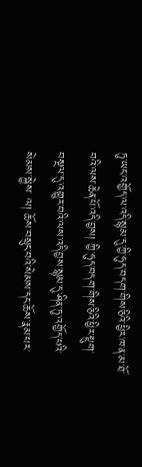ཏུ་ཡང་འགྱོད་ལ་འདི་སྙམ་དུ་ཀྱི་ཧུད་བདག་གིས་ཅིའི་ཕྱིར་ཁ་ན་མ་ཐོ་བའི་ལས་ཆེན་པོ་འདི་བྱས། ཀྱི་ཧུད་བདག་གིས་ཅིའི་ཕྱིར་སྡུག་བསྔལ་དུ་འགྱུར་བའི་ལས་འདི་བྱས་སྙམ་དུ་ཤིན་ཏུ་འགྱོད་པའི་སེམས་སྐྱེས་ ལ། ཆོས་བསྲུང་བའི་སེམས་དང་ཆོས་རྣམ་པར་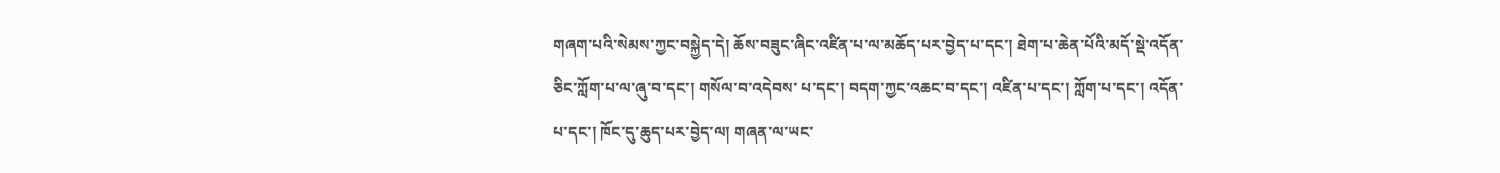གཞག་པའི་སེམས་ཀྱང་བསྐྱེད་དེ། ཆོས་བཟུང་ཞིང་འཛིན་པ་ལ་མཆོད་པར་བྱེད་པ་དང་། ཐེག་པ་ཆེན་པོའི་མདོ་སྡེ་འདོན་ཅིང་ཀློག་པ་ལ་ཞུ་བ་དང་། གསོལ་བ་འདེབས་ པ་དང་། བདག་ཀྱང་འཆང་བ་དང་། འཛིན་པ་དང་། ཀློག་པ་དང་། འདོན་པ་དང་། ཁོང་དུ་ཆུད་པར་བྱེད་ལ། གཞན་ལ་ཡང་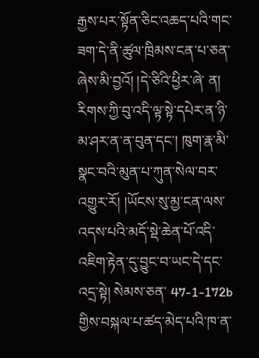རྒྱས་པར་སྟོན་ཅིང་འཆད་པའི་གང་ཟག་དེ་ནི་ཚུལ་ཁྲིམས་ངན་པ་ཅན་ཞེས་མི་བྱའོ། །དེ་ཅིའི་ཕྱིར་ཞེ་ ན། རིགས་ཀྱི་བུ་འདི་ལྟ་སྟེ་དཔེར་ན་ཉི་མ་ཤར་ན་ན་བུན་དང་། ཁུག་རྣ་མི་སྣང་བའི་མུན་པ་ཀུན་སེལ་བར་འགྱུར་རོ། །ཡོངས་སུ་མྱ་ངན་ལས་འདས་པའི་མདོ་སྡེ་ཆེན་པོ་འདི་འཇིག་རྟེན་དུ་བྱུང་བ་ཡང་དེ་དང་འདྲ་སྟེ། སེམས་ཅན་ 47-1-172b གྱིས་བསྐལ་པ་ཚད་མེད་པའི་ཁ་ན་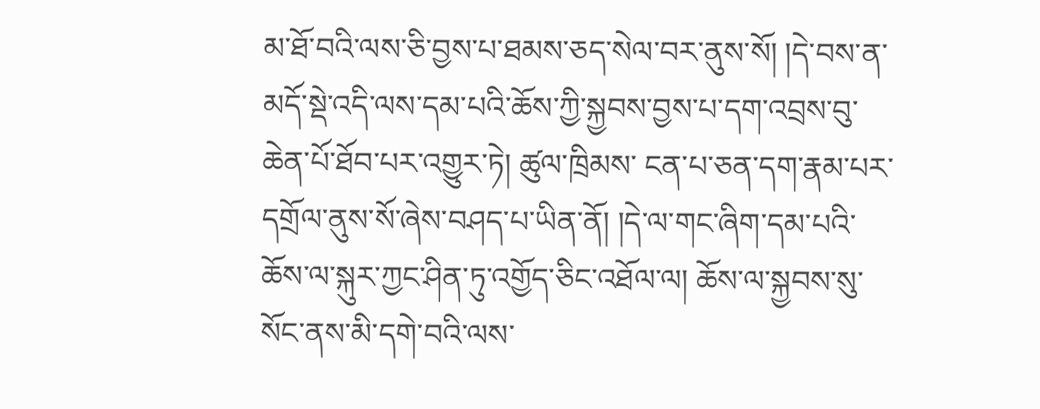མ་ཐོ་བའི་ལས་ཅི་བྱས་པ་ཐམས་ཅད་སེལ་བར་ནུས་སོ། །དེ་བས་ན་མདོ་སྡེ་འདི་ལས་དམ་པའི་ཆོས་ཀྱི་སྐྱབས་བྱས་པ་དག་འབྲས་བུ་ཆེན་པོ་ཐོབ་པར་འགྱུར་ཏེ། ཚུལ་ཁྲིམས་ ངན་པ་ཅན་དག་རྣམ་པར་དགྲོལ་ནུས་སོ་ཞེས་བཤད་པ་ཡིན་ནོ། །དེ་ལ་གང་ཞིག་དམ་པའི་ཆོས་ལ་སྐུར་ཀྱང་ཤིན་ཏུ་འགྱོད་ཅིང་འཐོལ་ལ། ཆོས་ལ་སྐྱབས་སུ་སོང་ནས་མི་དགེ་བའི་ལས་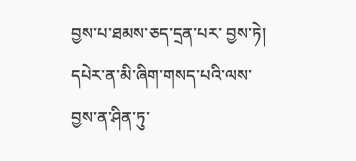བྱས་པ་ཐམས་ཅད་དྲན་པར་ བྱས་ཏེ། དཔེར་ན་མི་ཞིག་གསད་པའི་ལས་བྱས་ན་ཤིན་ཏུ་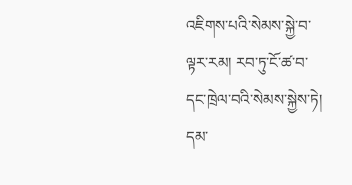འཇིགས་པའི་སེམས་སྐྱེ་བ་ལྟར་རམ། རབ་ཏུ་ངོ་ཚ་བ་དང་ཁྲེལ་བའི་སེམས་སྐྱེས་ཏེ། དམ་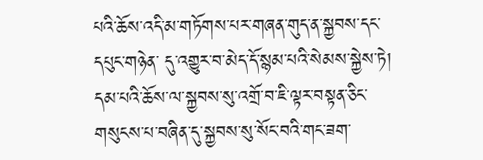པའི་ཆོས་འདི་མ་གཏོགས་པར་གཞན་གུད་ན་སྐྱབས་དང་དཔུང་གཉེན་ དུ་འགྱུར་བ་མེད་དོ་སྙམ་པའི་སེམས་སྐྱེས་ཏེ། དམ་པའི་ཆོས་ལ་སྐྱབས་སུ་འགྲོ་བ་ཇི་ལྟར་བསྟན་ཅིང་གསུངས་པ་བཞིན་དུ་སྐྱབས་སུ་སོང་བའི་གང་ཟག་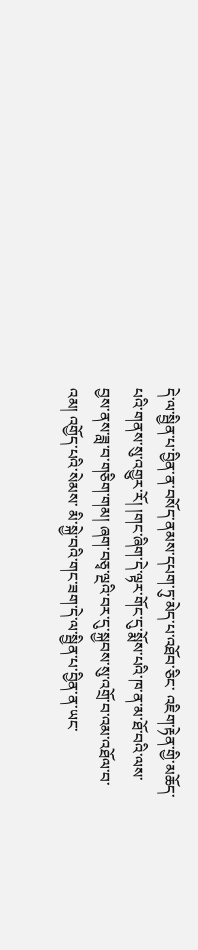དེ་ལ་སྦྱིན་པ་བྱིན་ན་བསོད་ནམས་དཔག་ཏུ་མེད་པ་འཐོབ་ཅིང་ འཇིག་རྟེན་གྱི་མཆོད་པའི་གནས་སུ་འགྱུར་རོ། །གང་ཞིག་དེ་ལྟར་གོང་དུ་སྨོས་པའི་ཁ་ན་མ་ཐོ་བའི་ལས་བྱས་ནས་ཟླ་བ་གཅིག་གམ། ཞག་བཅྭ་ལྔའི་བར་དུ་སྐྱབས་སུ་འགྲོ་བ་འམ་འཐོལ་བ་འམ། འགྱོད་པའི་སེམས་ མི་སྐྱེ་བའི་གང་ཟག་དེ་ལ་སྦྱིན་པ་བྱིན་ན་ཡང་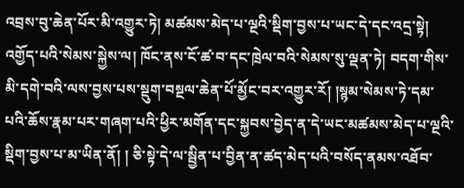འབྲས་བུ་ཆེན་པོར་མི་འགྱུར་ཏེ། མཚམས་མེད་པ་ལྔའི་སྡིག་བྱས་པ་ཡང་དེ་དང་འདྲ་སྟེ། འགྱོད་པའི་སེམས་སྐྱེས་ལ། ཁོང་ནས་ངོ་ཚ་བ་དང་ཁྲེལ་བའི་སེམས་སུ་ལྡན་ཏེ། བདག་གིས་མི་དགེ་བའི་ལས་བྱས་པས་སྡུག་བསྔལ་ཆེན་པོ་མྱོང་བར་འགྱུར་རོ། །སྙམ་སེམས་ཏེ་དམ་པའི་ཆོས་རྣམ་པར་གཞག་པའི་ཕྱིར་མགོན་དང་སྐྱབས་བྱེད་ན་དེ་ཡང་མཚམས་མེད་པ་ལྔའི་སྡིག་བྱས་པ་མ་ཡིན་ནོ། ། ཅི་སྟེ་དེ་ལ་སྦྱིན་པ་བྱིན་ན་ཚད་མེད་པའི་བསོད་ནམས་འཐོབ་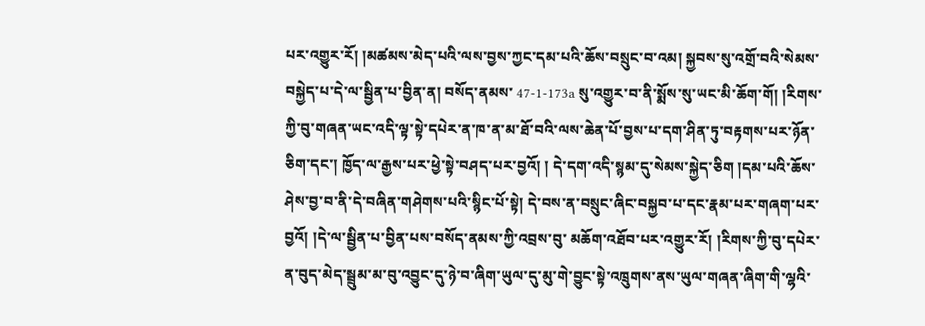པར་འགྱུར་རོ། །མཚམས་མེད་པའི་ལས་བྱས་ཀྱང་དམ་པའི་ཆོས་བསྲུང་བ་འམ། སྐྱབས་སུ་འགྲོ་བའི་སེམས་བསྐྱེད་པ་དེ་ལ་སྦྱིན་པ་བྱིན་ན། བསོད་ནམས་ 47-1-173a སུ་འགྱུར་བ་ནི་སྨོས་སུ་ཡང་མི་ཆོག་གོ། །རིགས་ཀྱི་བུ་གཞན་ཡང་འདི་ལྟ་སྟེ་དཔེར་ན་ཁ་ན་མ་ཐོ་བའི་ལས་ཆེན་པོ་བྱས་པ་དག་ཤིན་ཏུ་བརྟགས་པར་ཉོན་ཅིག་དང་། ཁྱོད་ལ་རྒྱས་པར་ཕྱེ་སྟེ་བཤད་པར་བྱའོ། ། དེ་དག་འདི་སྙམ་དུ་སེམས་སྐྱེད་ཅིག །དམ་པའི་ཆོས་ཤེས་བྱ་བ་ནི་དེ་བཞིན་གཤེགས་པའི་སྙིང་པོ་སྟེ། དེ་བས་ན་བསྲུང་ཞིང་བསྐྱབ་པ་དང་རྣམ་པར་གཞག་པར་བྱའོ། །དེ་ལ་སྦྱིན་པ་བྱིན་པས་བསོད་ནམས་ཀྱི་འབྲས་བུ་ མཆོག་འཐོབ་པར་འགྱུར་རོ། །རིགས་ཀྱི་བུ་དཔེར་ན་བུད་མེད་སྦྲུམ་མ་བུ་འབྱུང་དུ་ཉེ་བ་ཞིག་ཡུལ་དུ་མུ་གེ་བྱུང་སྟེ་འཁྲུགས་ནས་ཡུལ་གཞན་ཞིག་གི་ལྷའི་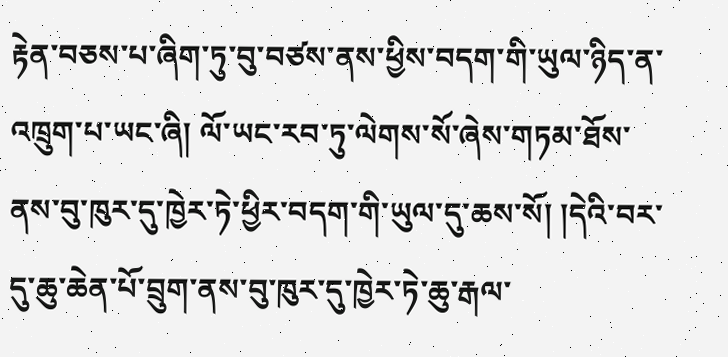རྟེན་བཅས་པ་ཞིག་ཏུ་བུ་བཙས་ནས་ཕྱིས་བདག་གི་ཡུལ་ཉིད་ན་ འཁྲུག་པ་ཡང་ཞི། ལོ་ཡང་རབ་ཏུ་ལེགས་སོ་ཞེས་གཏམ་ཐོས་ནས་བུ་ཁུར་དུ་ཁྱེར་ཏེ་ཕྱིར་བདག་གི་ཡུལ་དུ་ཆས་སོ། །དེའི་བར་དུ་ཆུ་ཆེན་པོ་བྲུག་ནས་བུ་ཁུར་དུ་ཁྱེར་ཏེ་ཆུ་རྒལ་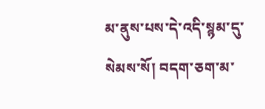མ་ནུས་པས་དེ་འདི་སྙམ་དུ་སེམས་སོ། བདག་ཅག་མ་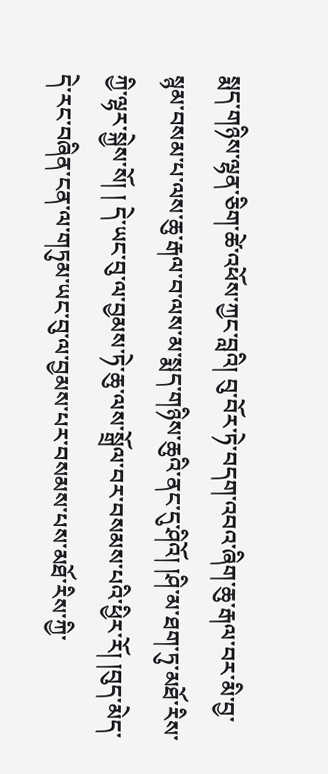སྨད་གཉིས་ལྷན་ཅིག་ཚེ་འཕོས་ཀྱང་བླའི། བུ་བོར་ཏེ་བདག་འབའ་ཞིག་ཆུ་རྒལ་བར་མི་བྱ་སྙམ་བསམ་པ་ལས་ཆུ་རྒལ་བ་ལས་མ་སྨད་གཉིས་ཆུའི་ནང་དུ་ཤིའོ། །ཤི་མ་ཐག་ཏུ་མཐོ་རིས་ཀྱི་ལྷར་སྐྱེས་སོ། ། དེ་ཡང་བུ་ལ་བྱམས་ཏེ་ཆུ་ལས་སྒྲོལ་བར་བསམས་པའི་ཕྱིར་རོ། །བུད་མེད་དེ་རང་བཞིན་ངན་ལ་གཏུམ་ཡང་བུ་ལ་བྱམས་པར་བསམས་པས་མཐོ་རིས་ཀྱི་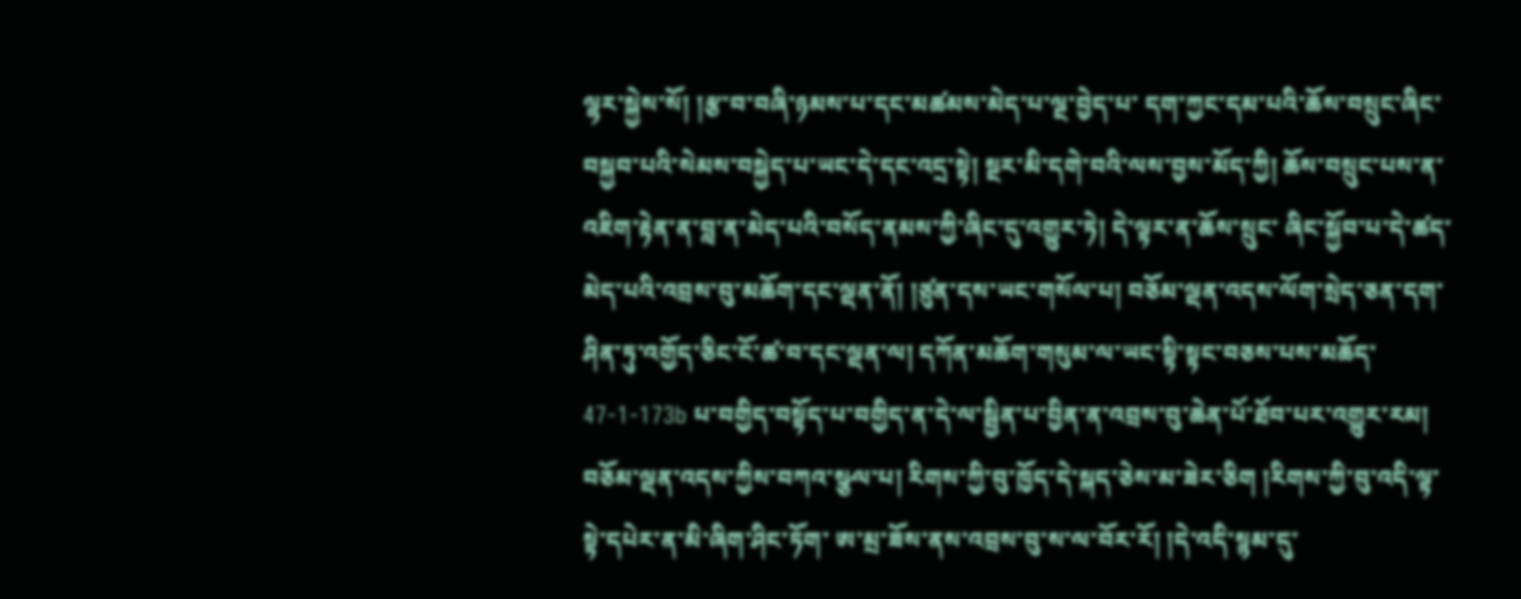ལྷར་སྐྱེས་སོ། །རྩ་བ་བཞི་ཉམས་པ་དང་མཚམས་མེད་པ་ལྔ་བྱེད་པ་ དག་ཀྱང་དམ་པའི་ཆོས་བསྲུང་ཞིང་བསྐྱབ་པའི་སེམས་བསྐྱེད་པ་ཡང་དེ་དང་འདྲ་སྟེ། སྔར་མི་དགེ་བའི་ལས་བྱས་མོད་ཀྱི། ཆོས་བསྲུང་པས་ན་འཇིག་རྟེན་ན་བླ་ན་མེད་པའི་བསོད་ནམས་ཀྱི་ཞིང་དུ་འགྱུར་ཏེ། དེ་ལྟར་ན་ཆོས་སྲུང་ ཞིང་སྐྱོབ་པ་དེ་ཚད་མེད་པའི་འབྲས་བུ་མཆོག་དང་ལྡན་ནོ། །ཙུན་དས་ཡང་གསོལ་པ། བཅོམ་ལྡན་འདས་ལོག་སྲེད་ཅན་དག་ཤིན་ཏུ་འགྱོད་ཅིང་ངོ་ཚ་བ་དང་ལྡན་ལ། དཀོན་མཆོག་གསུམ་ལ་ཡང་སྟི་སྟང་བཅས་པས་མཆོད་ 47-1-173b པ་བགྱིད་བསྟོད་པ་བགྱིད་ན་དེ་ལ་སྦྱིན་པ་བྱིན་ན་འབྲས་བུ་ཆེན་པོ་ཐོབ་པར་འགྱུར་རམ། བཅོམ་ལྡན་འདས་ཀྱིས་བཀའ་སྩལ་པ། རིགས་ཀྱི་བུ་ཁྱོད་དེ་སྐད་ཅེས་མ་ཟེར་ཅིག །རིགས་ཀྱི་བུ་འདི་ལྟ་སྟེ་དཔེར་ན་མི་ཞིག་ཤིང་ཏོག་ ཨ་མྲ་ཟོས་ནས་འབྲས་བུ་ས་ལ་བོར་རོ། །དེ་འདི་སྙམ་དུ་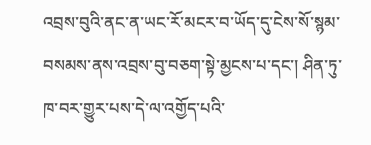འབྲས་བུའི་ནང་ན་ཡང་རོ་མངར་བ་ཡོད་དུ་ངེས་སོ་སྙམ་བསམས་ནས་འབྲས་བུ་བཅག་སྟེ་མྱངས་པ་དང་། ཤིན་ཏུ་ཁ་བར་གྱུར་པས་དེ་ལ་འགྱོད་པའི་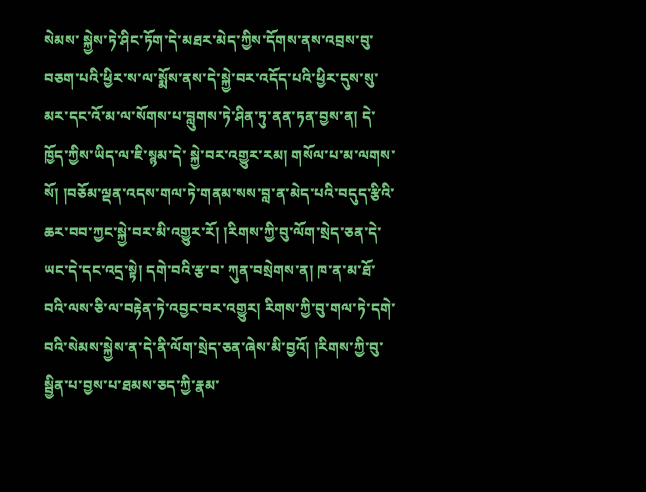སེམས་ སྐྱེས་ཏེ་ཤིང་ཏོག་དེ་མཐར་མེད་ཀྱིས་དོགས་ནས་འབྲས་བུ་བཅག་པའི་ཕྱིར་ས་ལ་སྨོས་ནས་དེ་སྐྱེ་བར་འདོད་པའི་ཕྱིར་དུས་སུ་མར་དང་འོ་མ་ལ་སོགས་པ་བླུགས་ཏེ་ཤིན་ཏུ་ནན་ཏན་བྱས་ན། དེ་ཁྱོད་ཀྱིས་ཡིད་ལ་ཇི་སྙམ་དེ་ སྐྱེ་བར་འགྱུར་རམ། གསོལ་པ་མ་ལགས་སོ། །བཅོམ་ལྡན་འདས་གལ་ཏེ་གནམ་སས་བླ་ན་མེད་པའི་བདུད་རྩིའི་ཆར་བབ་ཀྱང་སྐྱེ་བར་མི་འགྱུར་རོ། །རིགས་ཀྱི་བུ་ལོག་སྲེད་ཅན་དེ་ཡང་དེ་དང་འདྲ་སྟེ། དགེ་བའི་རྩ་བ་ ཀུན་བསྲེགས་ན། ཁ་ན་མ་ཐོ་བའི་ལས་ཅི་ལ་བརྟེན་ཏེ་འབྱང་བར་འགྱུར། རིགས་ཀྱི་བུ་གལ་ཏེ་དགེ་བའི་སེམས་སྐྱེས་ན་དེ་ནི་ལོག་སྲེད་ཅན་ཞེས་མི་བྱའོ། །རིགས་ཀྱི་བུ་སྦྱིན་པ་བྱས་པ་ཐམས་ཅད་ཀྱི་རྣམ་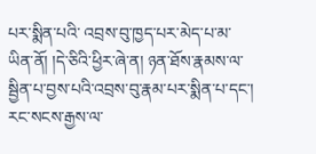པར་སྨིན་པའི་ འབྲས་བུ་ཁྱད་པར་མེད་པ་མ་ཡིན་ནོ། །དེ་ཅིའི་ཕྱིར་ཞེ་ན། ཉན་ཐོས་རྣམས་ལ་སྦྱིན་པ་བྱས་པའི་འབྲས་བུ་རྣམ་པར་སྨིན་པ་དང་། རང་སངས་རྒྱས་ལ་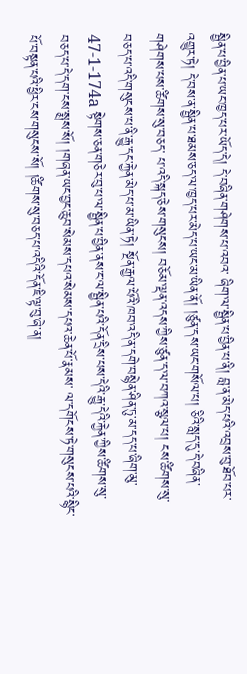སྦྱིན་པ་བྱིན་པ་ཡང་ཁྱད་པར་ཡོད་དེ། དེ་བཞིན་གཤེགས་པ་འབའ་ ཞིག་ལ་སྦྱིན་པ་བྱིན་པ་ནི། བླ་ན་མེད་པའི་འབྲས་བུ་ཐོབ་པར་འགྱུར་ཏེ། དེ་བས་ན་སྦྱིན་པ་ཐམས་ཅད་ལ་ཁྱད་པར་མེད་པ་ཡང་མ་ཡིན་ནོ། །ཙུན་དས་ཡང་གསོལ་པ། ཅིའི་སླད་དུ་དེ་བཞིན་གཤེགས་པས་ཚིགས་སུ་བཅད་ པ་འདི་སྐད་ཅེས་གསུངས། བཅོམ་ལྡན་འདས་ཀྱིས་ཙུན་ད་ལ་བཀའ་སྩལ་པ། ངས་ཚིགས་སུ་བཅད་པ་འདི་གསུངས་པ་ནི་རྒྱུ་དང་རྐྱེན་མེད་པ་མ་ཡིན་ཏེ། སྔོན་རྒྱལ་པོའི་ཁབ་འདི་ན་དགེ་བསྙེན་ཤིན་ཏུ་མ་དད་པ་ཞིག་མུ་ 47-1-174a སྟེགས་ཅན་གཅེར་བུ་པ་ལ་སྦྱིན་པ་བྱིན་ནས་ང་ལ་སྦྱིན་པའི་དོན་དྲིས་པས་དེའི་རྒྱུ་དེའི་རྐྱེན་ཀྱིས་ཚིགས་སུ་བཅད་པ་དེ་དག་ངས་སྨྲས་སོ། །གཞན་ཡང་བྱང་ཆུབ་སེམས་དཔའ་སེམས་དཔའ་ཆེན་པོ་རྣམས་ ལ་དགོངས་ཏེ་གསུངས་པའི་སྙིང་པོ་བསྟན་པའི་ཕྱིར་ངས་གསུངས་སོ། །ཚིགས་སུ་བཅད་པ་འདིའི་དོན་ཇི་ལྟ་བུ་ཞེ་ན།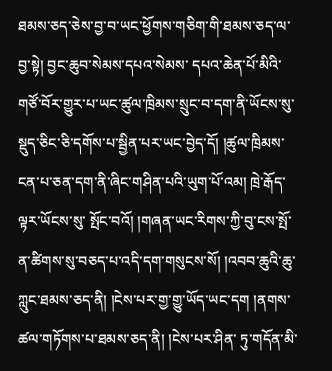ཐམས་ཅད་ཅེས་བྱ་བ་ཡང་ཕྱོགས་གཅིག་གི་ཐམས་ཅད་ལ་བྱ་སྟེ། བྱང་ཆུབ་སེམས་དཔའ་སེམས་ དཔའ་ཆེན་པོ་མིའི་གཙོ་བོར་གྱུར་པ་ཡང་ཚུལ་ཁྲིམས་སྲུང་བ་དག་ནི་ཡོངས་སུ་སྡུད་ཅིང་ཅི་དགོས་པ་སྦྱིན་པར་ཡང་བྱེད་དོ། །ཚུལ་ཁྲིམས་ངན་པ་ཅན་དག་ནི་ཞིང་གཤིན་པའི་ཡུག་པོ་འམ། ཁྲེ་རྒོད་ལྟར་ཡོངས་སུ་ སྤོང་བའོ། །གཞན་ཡང་རིགས་ཀྱི་བུ་ངས་སྤོ་ན་ཚིགས་སུ་བཅད་པ་འདི་དག་གསུངས་སོ། །འབབ་ཆུའི་ཆུ་ཀླུང་ཐམས་ཅད་ནི། །ངེས་པར་གྱ་གྱུ་ཡོད་ཡང་དག །ནགས་ཚལ་གཏོགས་པ་ཐམས་ཅད་ནི། །ངེས་པར་ཤིན་ ཏུ་གདོན་མི་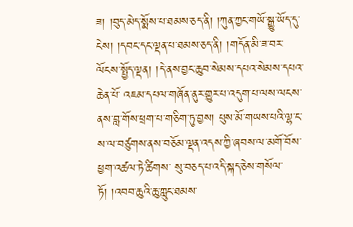ཟ། །བུད་མེད་སྨོས་པ་ཐམས་ཅད་ནི། །ཀུན་ཀྱང་གཡོ་སྒྱུ་ཡོད་དུ་ངེས། །དབང་དང་ལྡན་པ་ཐམས་ཅད་ནི། །གདོན་མི་ཟ་བར་ལོངས་སྤྱོད་ལྡན། །དེ་ནས་བྱང་ཆུབ་སེམས་དཔའ་སེམས་དཔའ་ཆེན་པོ་ འཇམ་དཔལ་གཞོན་ནུར་གྱུར་པ་འདུག་པ་ལས་ལངས་ནས་བླ་གོས་ཕྲག་པ་གཅིག་ཏུ་བྱས། པུས་མོ་གཡས་པའི་ལྷ་ང་ས་ལ་བཙུགས་ནས་བཅོམ་ལྡན་འདས་ཀྱི་ཞབས་ལ་མགོ་བོས་ཕྱག་འཚལ་ཏེ་ཚིགས་ སུ་བཅད་པ་འདི་སྐད་ཅེས་གསོལ་ཏོ། །འབབ་ཆུའི་ཆུ་ཀླུང་ཐམས་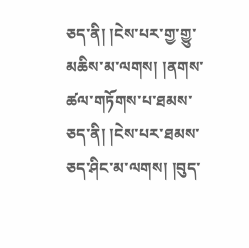ཅད་ནི། །ངེས་པར་གྱ་གྱུ་མཆིས་མ་ལགས། །ནགས་ཚལ་གཏོགས་པ་ཐམས་ཅད་ནི། །ངེས་པར་ཐམས་ཅད་ཤིང་མ་ལགས། །བུད་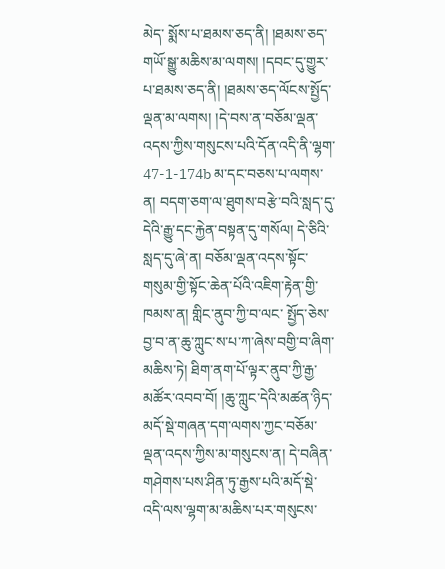མེད་ སྨོས་པ་ཐམས་ཅད་ནི། །ཐམས་ཅད་གཡོ་སྒྱུ་མཆིས་མ་ལགས། །དབང་དུ་གྱུར་པ་ཐམས་ཅད་ནི། །ཐམས་ཅད་ལོངས་སྤྱོད་ལྡན་མ་ལགས། །དེ་བས་ན་བཅོམ་ལྡན་འདས་ཀྱིས་གསུངས་པའི་དོན་འདི་ནི་ལྷག་ 47-1-174b མ་དང་བཅས་པ་ལགས་ན། བདག་ཅག་ལ་ཐུགས་བརྩེ་བའི་སླད་དུ་དེའི་རྒྱུ་དང་རྐྱེན་བསྟན་དུ་གསོལ། དེ་ཅིའི་སླད་དུ་ཞེ་ན། བཅོམ་ལྡན་འདས་སྟོང་གསུམ་གྱི་སྟོང་ཆེན་པོའི་འཇིག་རྟེན་གྱི་ཁམས་ན། གླིང་ནུབ་ཀྱི་བ་ལང་ སྤྱོད་ཅེས་བྱ་བ་ན་ཆུ་ཀླུང་ས་པ་ཀ་ཞེས་བགྱི་བ་ཞིག་མཆིས་ཏེ། ཐིག་ནག་པོ་ལྟར་ནུབ་ཀྱི་རྒྱ་མཚོར་འབབ་བོ། །ཆུ་ཀླུང་དེའི་མཚན་ཉིད་མདོ་སྡེ་གཞན་དག་ལགས་ཀྱང་བཅོམ་ལྡན་འདས་ཀྱིས་མ་གསུངས་ན། དེ་བཞིན་གཤེགས་པས་ཤིན་ཏུ་རྒྱས་པའི་མདོ་སྡེ་འདི་ལས་ལྷག་མ་མཆིས་པར་གསུངས་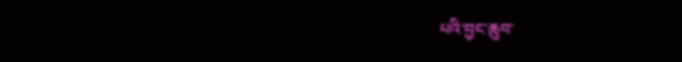པའི་བྱང་ཆུབ་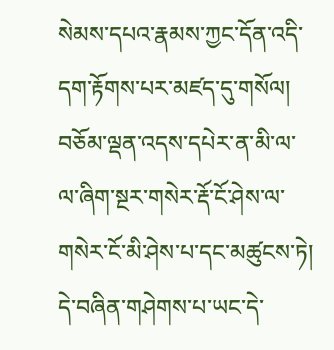སེམས་དཔའ་རྣམས་ཀྱང་དོན་འདི་དག་རྟོགས་པར་མཛད་དུ་གསོལ། བཅོམ་ལྡན་འདས་དཔེར་ན་མི་ལ་ ལ་ཞིག་སྔར་གསེར་རྡོ་ངོ་ཤེས་ལ་གསེར་ངོ་མི་ཤེས་པ་དང་མཚུངས་ཏེ། དེ་བཞིན་གཤེགས་པ་ཡང་དེ་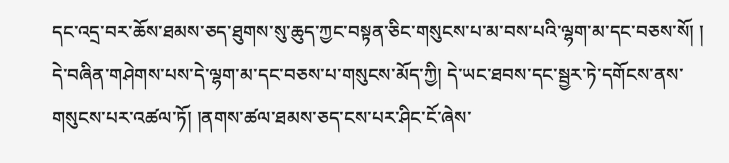དང་འདྲ་བར་ཆོས་ཐམས་ཅད་ཐུགས་སུ་ཆུད་ཀྱང་བསྟན་ཅིང་གསུངས་པ་མ་བས་པའི་ལྷག་མ་དང་བཅས་སོ། ། དེ་བཞིན་གཤེགས་པས་དེ་ལྷག་མ་དང་བཅས་པ་གསུངས་མོད་ཀྱི། དེ་ཡང་ཐབས་དང་སྦྱར་ཏེ་དགོངས་ནས་གསུངས་པར་འཚལ་ཏོ། །ནགས་ཚལ་ཐམས་ཅད་ངས་པར་ཤིང་ངོ་ཞེས་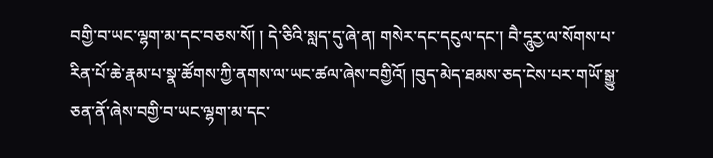བགྱི་བ་ཡང་ལྷག་མ་དང་བཅས་སོ། ། དེ་ཅིའི་སླད་དུ་ཞེ་ན། གསེར་དང་དངུལ་དང་། བཻ་དཱུརྱ་ལ་སོགས་པ་རིན་པོ་ཆེ་རྣམ་པ་སྣ་ཚོགས་ཀྱི་ནགས་ལ་ཡང་ཚལ་ཞེས་བགྱིའོ། །བུད་མེད་ཐམས་ཅད་ངེས་པར་གཡོ་སྒྱུ་ཅན་ནོ་ཞེས་བགྱི་བ་ཡང་ལྷག་མ་དང་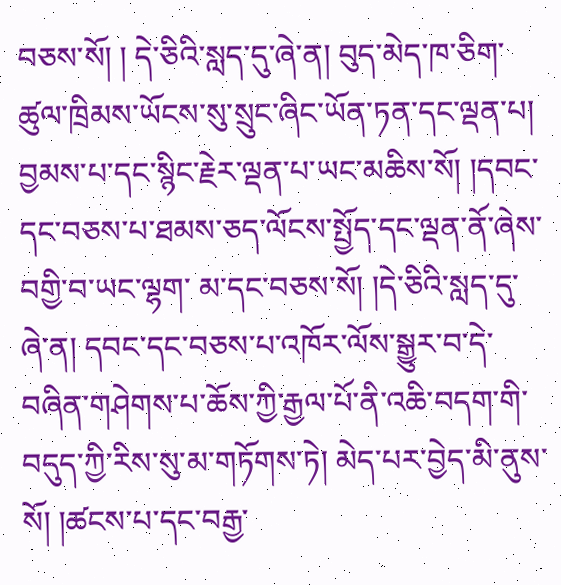བཅས་སོ། ། དེ་ཅིའི་སླད་དུ་ཞེ་ན། བུད་མེད་ཁ་ཅིག་ཚུལ་ཁྲིམས་ཡོངས་སུ་སྲུང་ཞིང་ཡོན་ཏན་དང་ལྡན་པ། བྱམས་པ་དང་སྙིང་རྗེར་ལྡན་པ་ཡང་མཆིས་སོ། །དབང་དང་བཅས་པ་ཐམས་ཅད་ལོངས་སྤྱོད་དང་ལྡན་ནོ་ཞེས་བགྱི་བ་ཡང་ལྷག་ མ་དང་བཅས་སོ། །དེ་ཅིའི་སླད་དུ་ཞེ་ན། དབང་དང་བཅས་པ་འཁོར་ལོས་སྒྱུར་བ་དེ་བཞིན་གཤེགས་པ་ཆོས་ཀྱི་རྒྱལ་པོ་ནི་འཆི་བདག་གི་བདུད་ཀྱི་རིས་སུ་མ་གཏོགས་ཏེ། མེད་པར་བྱེད་མི་ནུས་སོ། །ཚངས་པ་དང་བརྒྱ་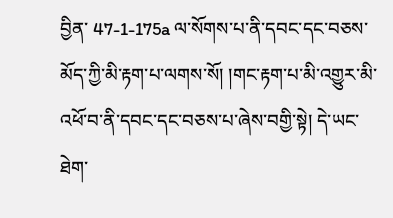བྱིན་ 47-1-175a ལ་སོགས་པ་ནི་དབང་དང་བཅས་མོད་ཀྱི་མི་རྟག་པ་ལགས་སོ། །གང་རྟག་པ་མི་འགྱུར་མི་འཕོ་བ་ནི་དབང་དང་བཅས་པ་ཞེས་བགྱི་སྟེ། དེ་ཡང་ཐེག་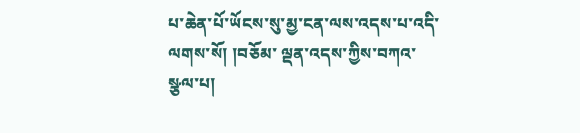པ་ཆེན་པོ་ཡོངས་སུ་མྱ་ངན་ལས་འདས་པ་འདི་ལགས་སོ། །བཅོམ་ ལྡན་འདས་ཀྱིས་བཀའ་སྩལ་པ།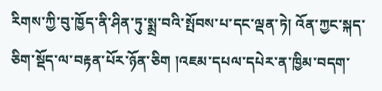རིགས་ཀྱི་བུ་ཁྱོད་ནི་ཤིན་ཏུ་སྨྲ་བའི་སྤོབས་པ་དང་ལྡན་ཏེ། འོན་ཀྱང་སྐད་ཅིག་སྡོད་ལ་བརྟན་པོར་ཉོན་ཅིག །འཇམ་དཔལ་དཔེར་ན་ཁྱིམ་བདག་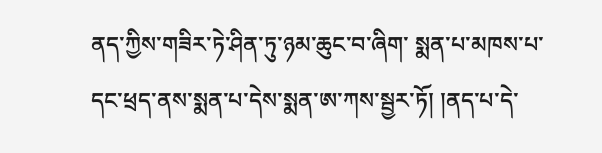ནད་ཀྱིས་གཟིར་ཏེ་ཤིན་ཏུ་ཉམ་ཆུང་བ་ཞིག་ སྨན་པ་མཁས་པ་དང་ཕྲད་ནས་སྨན་པ་དེས་སྨན་ཨ་ཀས་སྦྱར་ཏོ། །ནད་པ་དེ་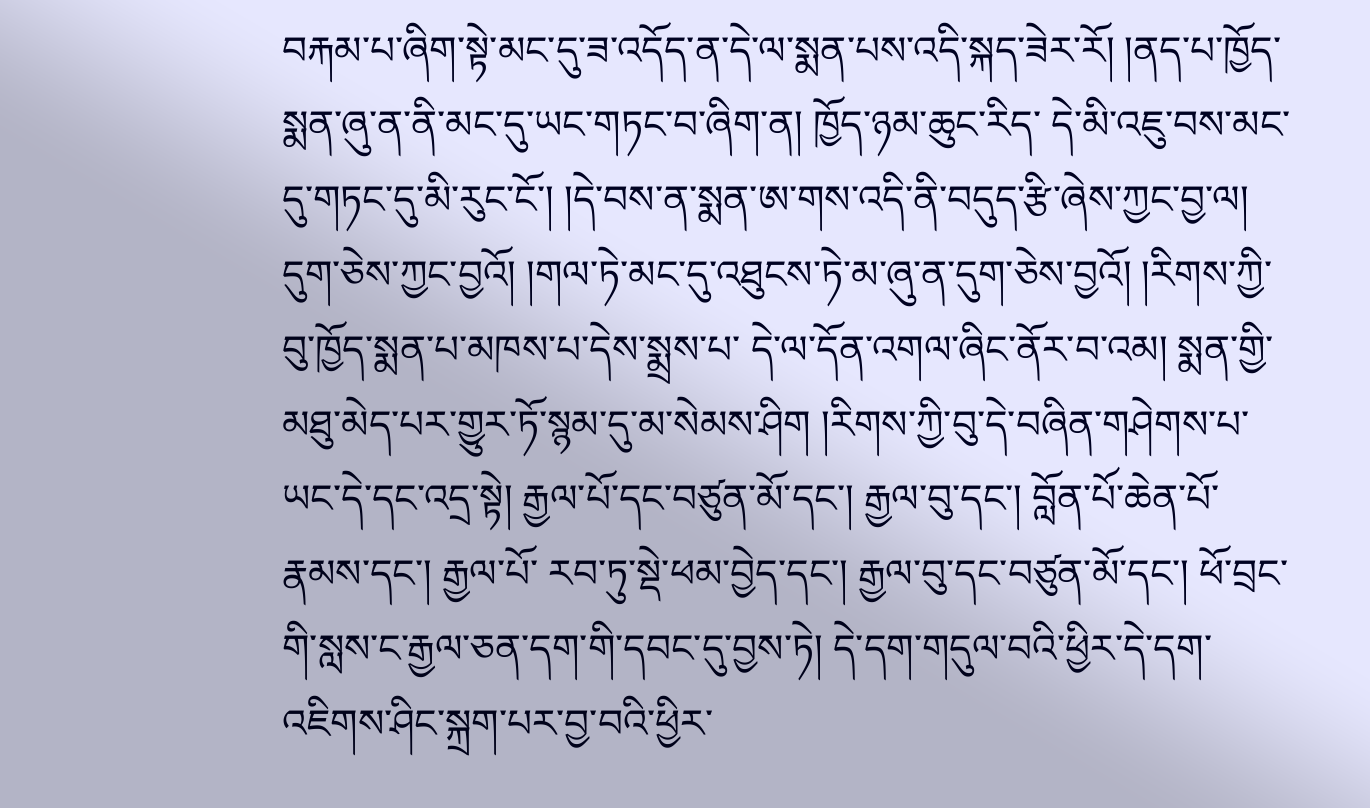བརྐམ་པ་ཞིག་སྟེ་མང་དུ་ཟ་འདོད་ན་དེ་ལ་སྨན་པས་འདི་སྐད་ཟེར་རོ། །ནད་པ་ཁྱོད་སྨན་ཞུ་ན་ནི་མང་དུ་ཡང་གཏང་བ་ཞིག་ན། ཁྱོད་ཉམ་ཆུང་རིད་ དེ་མི་འཇུ་བས་མང་དུ་གཏང་དུ་མི་རུང་ངོ་། །དེ་བས་ན་སྨན་ཨ་གས་འདི་ནི་བདུད་རྩི་ཞེས་ཀྱང་བྱ་ལ། དུག་ཅེས་ཀྱང་བྱའོ། །གལ་ཏེ་མང་དུ་འཐུངས་ཏེ་མ་ཞུ་ན་དུག་ཅེས་བྱའོ། །རིགས་ཀྱི་བུ་ཁྱོད་སྨན་པ་མཁས་པ་དེས་སྨྲས་པ་ དེ་ལ་དོན་འགལ་ཞིང་ནོར་བ་འམ། སྨན་གྱི་མཐུ་མེད་པར་གྱུར་ཏོ་སྙམ་དུ་མ་སེམས་ཤིག །རིགས་ཀྱི་བུ་དེ་བཞིན་གཤེགས་པ་ཡང་དེ་དང་འདྲ་སྟེ། རྒྱལ་པོ་དང་བཙུན་མོ་དང་། རྒྱལ་བུ་དང་། བློན་པོ་ཆེན་པོ་རྣམས་དང་། རྒྱལ་པོ་ རབ་ཏུ་སྡེ་ཕམ་བྱེད་དང་། རྒྱལ་བུ་དང་བཙུན་མོ་དང་། ཕོ་བྲང་གི་སླས་ང་རྒྱལ་ཅན་དག་གི་དབང་དུ་བྱས་ཏེ། དེ་དག་གདུལ་བའི་ཕྱིར་དེ་དག་འཇིགས་ཤིང་སྐྲག་པར་བྱ་བའི་ཕྱིར་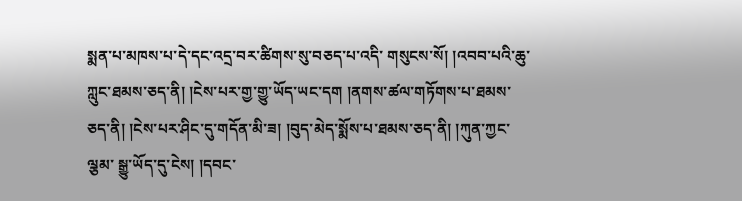སྨན་པ་མཁས་པ་དེ་དང་འདྲ་བར་ཚིགས་སུ་བཅད་པ་འདི་ གསུངས་སོ། །འབབ་པའི་ཆུ་ཀླུང་ཐམས་ཅད་ནི། །ངེས་པར་གྱ་གྱུ་ཡོད་ཡང་དག །ནགས་ཚལ་གཏོགས་པ་ཐམས་ཅད་ནི། །ངེས་པར་ཤིང་དུ་གདོན་མི་ཟ། །བུད་མེད་སྨོས་པ་ཐམས་ཅད་ནི། །ཀུན་ཀྱང་ལྕམ་ སྒྱུ་ཡོད་དུ་ངེས། །དབང་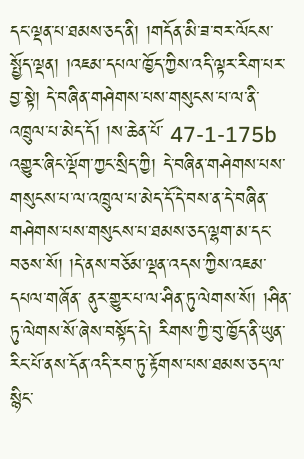དང་ལྡན་པ་ཐམས་ཅད་ནི། །གདོན་མི་ཟ་བར་ལོངས་སྤྱོད་ལྡན། །འཇམ་དཔལ་ཁྱོད་ཀྱིས་འདི་ལྟར་རིག་པར་བྱ་སྟེ། དེ་བཞིན་གཤེགས་པས་གསུངས་པ་ལ་ནི་འཁྲུལ་པ་མེད་དོ། །ས་ཆེན་པོ་ 47-1-175b འགྱུར་ཞིང་ལྡོག་ཀྱང་སྲིད་ཀྱི། དེ་བཞིན་གཤེགས་པས་གསུངས་པ་ལ་འཁྲུལ་པ་མེད་དོ་དེ་བས་ན་དེ་བཞིན་གཤེགས་པས་གསུངས་པ་ཐམས་ཅད་ལྷག་མ་དང་བཅས་སོ། །དེ་ནས་བཅོམ་ལྡན་འདས་ཀྱིས་འཇམ་དཔལ་གཞོན་ ནུར་གྱུར་པ་ལ་ཤིན་ཏུ་ལེགས་སོ། །ཤིན་ཏུ་ལེགས་སོ་ཞེས་བསྟོད་དེ། རིགས་ཀྱི་བུ་ཁྱོད་ནི་ཡུན་རིང་པོ་ནས་དོན་འདི་རབ་ཏུ་རྟོགས་པས་ཐམས་ཅད་ལ་སྙིང་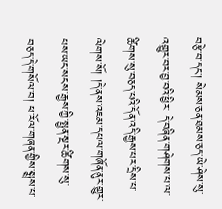བརྩེ་བ་དང་། སེམས་ཅན་ཐམས་ཅད་ཡེ་ཤེས་སུ་འགྱུར་བར་བྱ་བའི་ཕྱིར་ དེ་བཞིན་གཤེགས་པ་ལ་ཚིགས་སུ་བཅད་པའི་དོན་འདི་རྒྱས་པར་དྲིས་པ་ལེགས་སོ། །དེ་ནས་འཇམ་དཔལ་གཞོན་ནུར་གྱུར་པས་ཡང་སངས་རྒྱས་ཀྱི་སྤྱན་སྔར་ཚིགས་སུ་བཅད་དེ་གསོལ་བ། ཕ་རོལ་གཞན་གྱིས་སྨྲས་པ་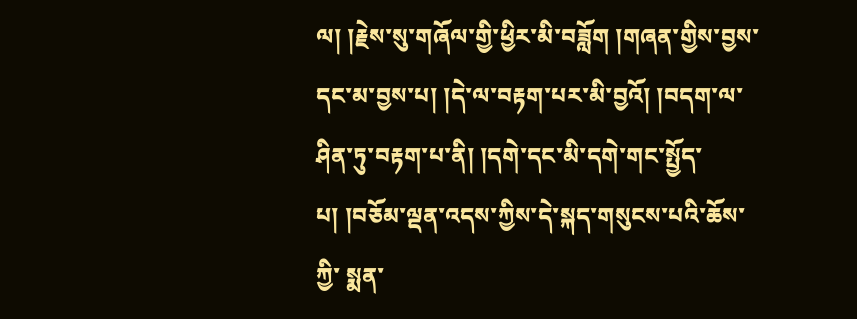ལ། །རྗེས་སུ་གཞོལ་གྱི་ཕྱིར་མི་བཟློག །གཞན་གྱིས་བྱས་དང་མ་བྱས་པ། །དེ་ལ་བརྟག་པར་མི་བྱའོ། །བདག་ལ་ཤིན་ཏུ་བརྟག་པ་ནི། །དགེ་དང་མི་དགེ་གང་སྤྱོད་པ། །བཅོམ་ལྡན་འདས་ཀྱིས་དེ་སྐད་གསུངས་པའི་ཆོས་ཀྱི་ སྨན་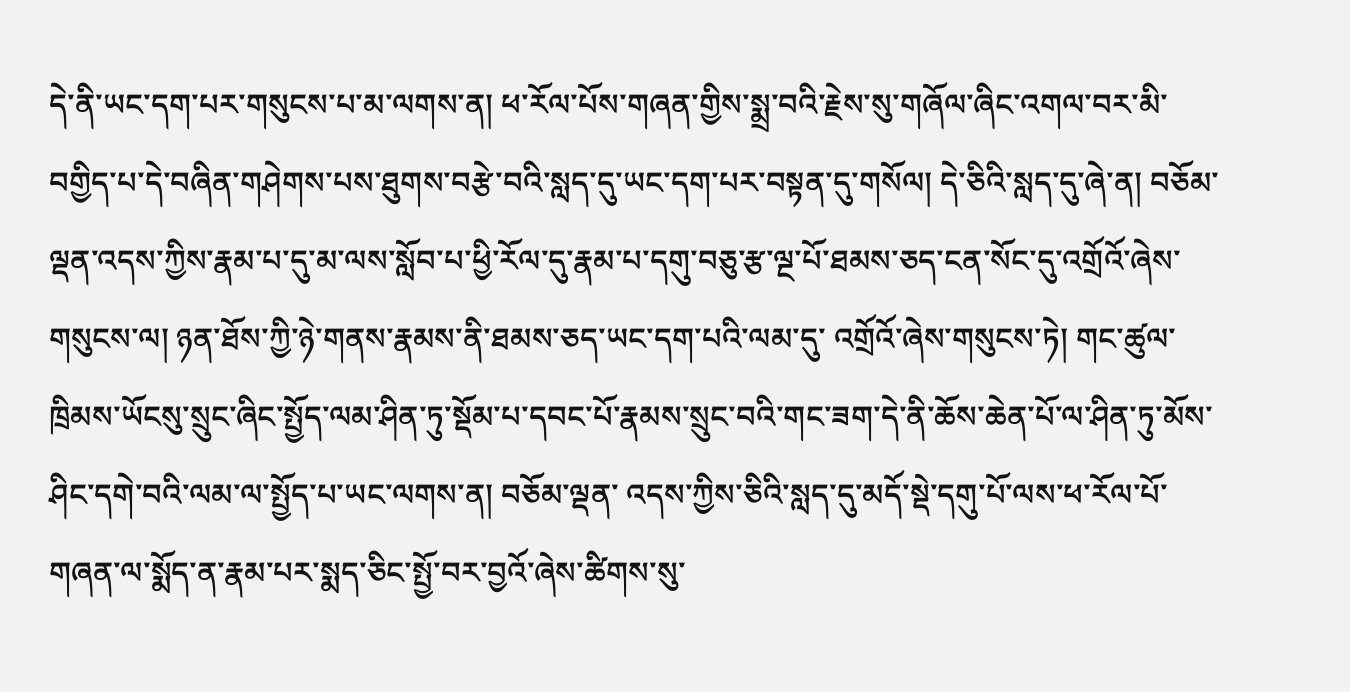དེ་ནི་ཡང་དག་པར་གསུངས་པ་མ་ལགས་ན། ཕ་རོལ་པོས་གཞན་གྱིས་སྨྲ་བའི་རྗེས་སུ་གཞོལ་ཞིང་འགལ་བར་མི་བགྱིད་པ་དེ་བཞིན་གཤེགས་པས་ཐུགས་བརྩེ་བའི་སླད་དུ་ཡང་དག་པར་བསྟན་དུ་གསོལ། དེ་ཅིའི་སླད་དུ་ཞེ་ན། བཅོམ་ལྡན་འདས་ཀྱིས་རྣམ་པ་དུ་མ་ལས་སློབ་པ་ཕྱི་རོལ་དུ་རྣམ་པ་དགུ་བཅུ་རྩ་ལྔ་པོ་ཐམས་ཅད་ངན་སོང་དུ་འགྲོའོ་ཞེས་གསུངས་ལ། ཉན་ཐོས་ཀྱི་ཉེ་གནས་རྣམས་ནི་ཐམས་ཅད་ཡང་དག་པའི་ལམ་དུ་ འགྲོའོ་ཞེས་གསུངས་ཏེ། གང་ཚུལ་ཁྲིམས་ཡོངསུ་སྲུང་ཞིང་སྤྱོད་ལམ་ཤིན་ཏུ་སྡོམ་པ་དབང་པོ་རྣམས་སྲུང་བའི་གང་ཟག་དེ་ནི་ཆོས་ཆེན་པོ་ལ་ཤིན་ཏུ་མོས་ཤིང་དགེ་བའི་ལམ་ལ་སྤྱོད་པ་ཡང་ལགས་ན། བཅོམ་ལྡན་ འདས་ཀྱིས་ཅིའི་སླད་དུ་མདོ་སྡེ་དགུ་པོ་ལས་ཕ་རོལ་པོ་གཞན་ལ་སྨོད་ན་རྣམ་པར་སྨད་ཅིང་སྤྱོ་བར་བྱའོ་ཞེས་ཚིགས་སུ་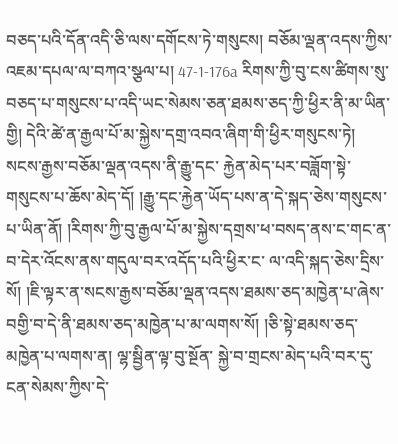བཅད་པའི་དོན་འདི་ཅི་ལས་དགོངས་ཏེ་གསུངས། བཅོམ་ལྡན་འདས་ཀྱིས་འཇམ་དཔལ་ལ་བཀའ་སྩལ་པ། 47-1-176a རིགས་ཀྱི་བུ་ངས་ཚིགས་སུ་བཅད་པ་གསུངས་པ་འདི་ཡང་སེམས་ཅན་ཐམས་ཅད་ཀྱི་ཕྱིར་ནི་མ་ཡིན་གྱི། དེའི་ཚེ་ན་རྒྱལ་པོ་མ་སྐྱེས་དགྲ་འབའ་ཞིག་གི་ཕྱིར་གསུངས་ཏེ། སངས་རྒྱས་བཅོམ་ལྡན་འདས་ནི་རྒྱུ་དང་ རྐྱེན་མེད་པར་བཟློག་སྟེ་གསུངས་པ་ཆོས་མེད་དོ། །རྒྱུ་དང་རྐྱེན་ཡོད་པས་ན་དེ་སྐད་ཅེས་གསུངས་པ་ཡིན་ནོ། །རིགས་ཀྱི་བུ་རྒྱལ་པོ་མ་སྐྱེས་དགྲས་ཕ་བསད་ནས་ང་གང་ན་བ་དེར་འོངས་ནས་གདུལ་བར་འདོད་པའི་ཕྱིར་ང་ ལ་འདི་སྐད་ཅེས་དྲིས་སོ། །ཇི་ལྟར་ན་སངས་རྒྱས་བཅོམ་ལྡན་འདས་ཐམས་ཅད་མཁྱེན་པ་ཞེས་བགྱི་བ་དེ་ནི་ཐམས་ཅད་མཁྱེན་པ་མ་ལགས་སོ། །ཅི་སྟེ་ཐམས་ཅད་མཁྱེན་པ་ལགས་ན། ལྷ་སྦྱིན་ལྟ་བུ་སྔོན་ སྐྱེ་བ་གྲངས་མེད་པའི་བར་དུ་ངན་སེམས་ཀྱིས་དེ་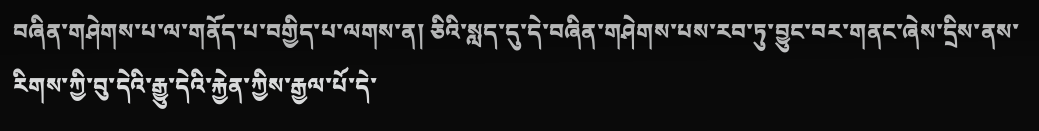བཞིན་གཤེགས་པ་ལ་གནོད་པ་བགྱིད་པ་ལགས་ན། ཅིའི་སླད་དུ་དེ་བཞིན་གཤེགས་པས་རབ་ཏུ་བྱུང་བར་གནང་ཞེས་དྲིས་ནས་རིགས་ཀྱི་བུ་དེའི་རྒྱུ་དེའི་རྐྱེན་ཀྱིས་རྒྱལ་པོ་དེ་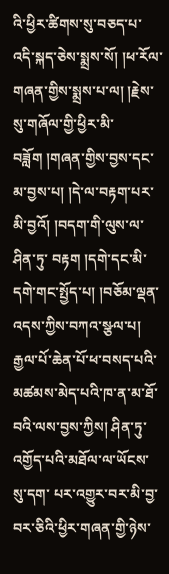འི་ཕྱིར་ཚིགས་སུ་བཅད་པ་འདི་སྐད་ཅེས་སྨྲས་སོ། །ཕ་རོལ་གཞན་གྱིས་སྨྲས་པ་ལ། །རྗེས་སུ་གཞོལ་གྱི་ཕྱིར་མི་བཟློག །གཞན་གྱིས་བྱས་དང་མ་བྱས་པ། །དེ་ལ་བརྟག་པར་མི་བྱའོ། །བདག་གི་ལུས་ལ་ཤིན་ཏུ་ བརྟག །དགེ་དང་མི་དགེ་གང་སྤྱོད་པ། །བཅོམ་ལྡན་འདས་ཀྱིས་བཀའ་སྩལ་པ། རྒྱལ་པོ་ཆེན་པོ་ཕ་བསད་པའི་མཚམས་མེད་པའི་ཁ་ན་མ་ཐོ་བའི་ལས་བྱས་ཀྱིས། ཤིན་ཏུ་འགྱོད་པའི་མཐོལ་ལ་ཡོངས་སུ་དག་ པར་འགྱུར་བར་མི་བྱ་བར་ཅིའི་ཕྱིར་གཞན་གྱི་ཉེས་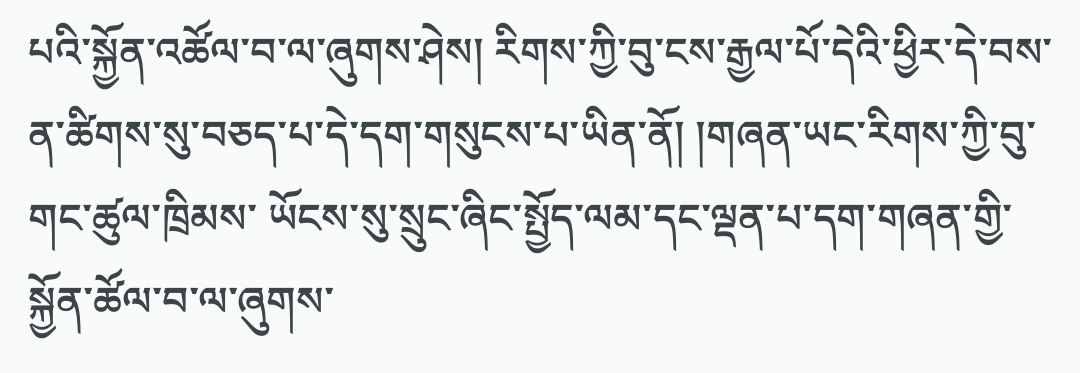པའི་སྐྱོན་འཚོལ་བ་ལ་ཞུགས་ཤེས། རིགས་ཀྱི་བུ་ངས་རྒྱལ་པོ་དེའི་ཕྱིར་དེ་བས་ན་ཚིགས་སུ་བཅད་པ་དེ་དག་གསུངས་པ་ཡིན་ནོ། །གཞན་ཡང་རིགས་ཀྱི་བུ་གང་ཚུལ་ཁྲིམས་ ཡོངས་སུ་སྲུང་ཞིང་སྤྱོད་ལམ་དང་ལྡན་པ་དག་གཞན་གྱི་སྐྱོན་ཚོལ་བ་ལ་ཞུགས་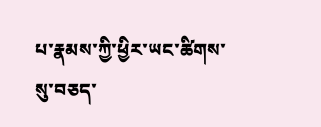པ་རྣམས་ཀྱི་ཕྱིར་ཡང་ཚིགས་སུ་བཅད་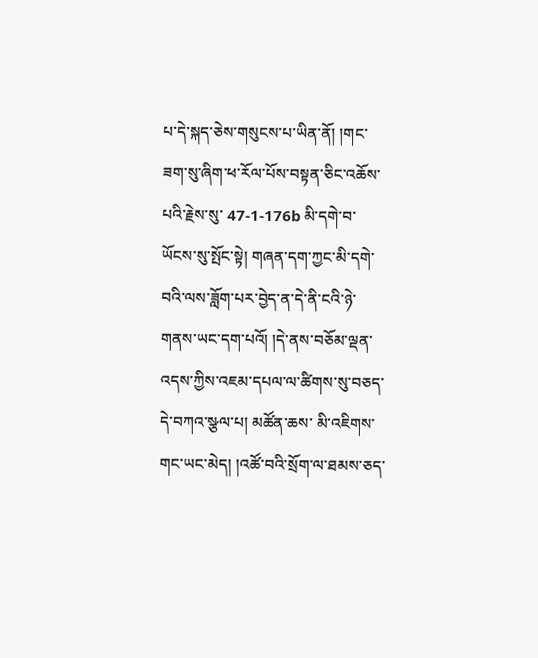པ་དེ་སྐད་ཅེས་གསུངས་པ་ཡིན་ནོ། །གང་ཟག་སུ་ཞིག་ཕ་རོལ་པོས་བསྟན་ཅིང་འཆོས་པའི་རྗེས་སུ་ 47-1-176b མི་དགེ་བ་ཡོངས་སུ་སྤོང་སྟེ། གཞན་དག་ཀྱང་མི་དགེ་བའི་ལས་ཟློག་པར་བྱེད་ན་དེ་ནི་ངའི་ཉེ་གནས་ཡང་དག་པའོ། །དེ་ནས་བཅོམ་ལྡན་འདས་ཀྱིས་འཇམ་དཔལ་ལ་ཚིགས་སུ་བཅད་དེ་བཀའ་སྩལ་པ། མཚོན་ཆས་ མི་འཇིགས་གང་ཡང་མེད། །འཚོ་བའི་སྲོག་ལ་ཐམས་ཅད་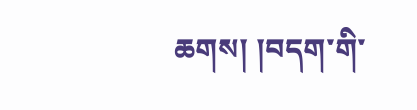ཆགས། །བདག་གི་